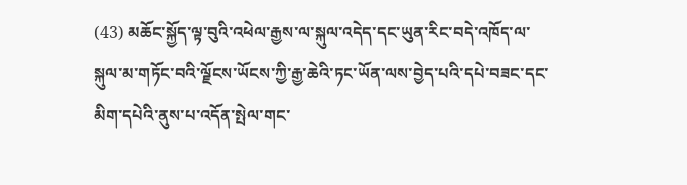(43) མཆོང་སྐྱོད་ལྟ་བུའི་འཕེལ་རྒྱས་ལ་སྐུལ་འདེད་དང་ཡུན་རིང་བདེ་འཁོད་ལ་སྐུལ་མ་གཏོང་བའི་ལྗོངས་ཡོངས་ཀྱི་རྒྱ་ཆེའི་ཏང་ཡོན་ལས་བྱེད་པའི་དཔེ་བཟང་དང་མིག་དཔེའི་ནུས་པ་འདོན་སྤེལ་གང་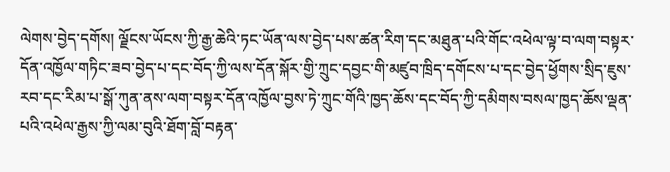ལེགས་བྱེད་དགོས། ལྗོངས་ཡོངས་ཀྱི་རྒྱ་ཆེའི་ཏང་ཡོན་ལས་བྱེད་པས་ཚན་རིག་དང་མཐུན་པའི་གོང་འཕེལ་ལྟ་བ་ལག་བསྟར་དོན་འཁྱོལ་གཏིང་ཟབ་བྱེད་པ་དང་བོད་ཀྱི་ལས་དོན་སྐོར་གྱི་ཀྲུང་དབྱང་གི་མཛུབ་ཁྲིད་དགོངས་པ་དང་བྱེད་ཕྱོགས་སྲིད་ཇུས་རབ་དང་རིམ་པ་སྒོ་ཀུན་ནས་ལག་བསྟར་དོན་འཁྱོལ་བྱས་ཏེ་ཀྲུང་གོའི་ཁྱད་ཆོས་དང་བོད་ཀྱི་དམིགས་བསལ་ཁྱད་ཆོས་ལྡན་པའི་འཕེལ་རྒྱས་ཀྱི་ལམ་བུའི་ཐོག་བློ་བརྟན་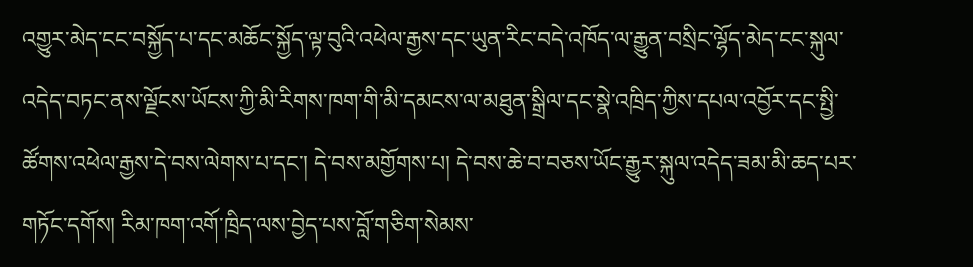འགྱུར་མེད་ངང་བསྐྱོད་པ་དང་མཆོང་སྐྱོད་ལྟ་བུའི་འཕེལ་རྒྱས་དང་ཡུན་རིང་བདེ་འཁོད་ལ་རྒྱུན་བསྲིང་ལྷོད་མེད་ངང་སྐུལ་འདེད་བཏང་ནས་ལྗོངས་ཡོངས་ཀྱི་མི་རིགས་ཁག་གི་མི་དམངས་ལ་མཐུན་སྒྲིལ་དང་སྣེ་འཁྲིད་ཀྱིས་དཔལ་འབྱོར་དང་སྤྱི་ཚོགས་འཕེལ་རྒྱས་དེ་བས་ལེགས་པ་དང་། དེ་བས་མགྱོགས་པ། དེ་བས་ཆེ་བ་བཅས་ཡོང་རྒྱུར་སྐུལ་འདེད་ཟམ་མི་ཆད་པར་གཏོང་དགོས། རིམ་ཁག་འགོ་ཁྲིད་ལས་བྱེད་པས་བློ་གཅིག་སེམས་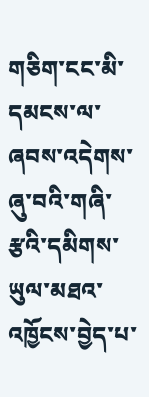གཅིག་ངང་མི་དམངས་ལ་ཞབས་འདེགས་ཞུ་བའི་གཞི་རྩའི་དམིགས་ཡུལ་མཐའ་འཁྱོངས་བྱེད་པ་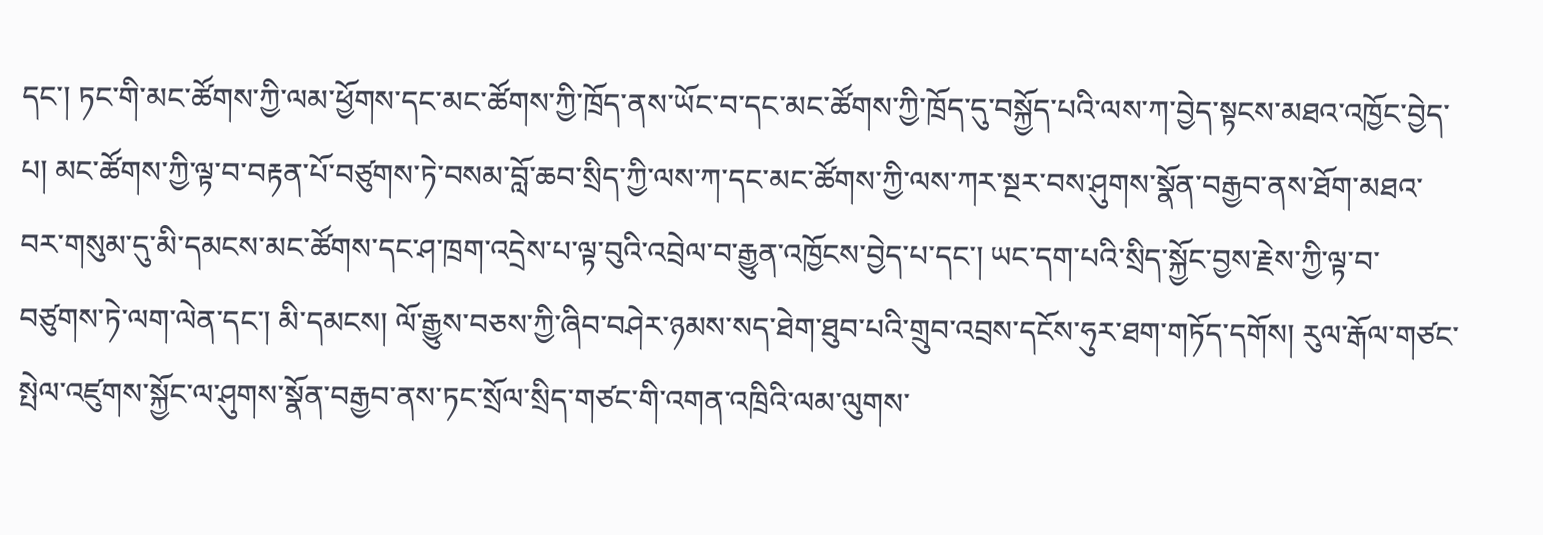དང་། ཏང་གི་མང་ཚོགས་ཀྱི་ལམ་ཕྱོགས་དང་མང་ཚོགས་ཀྱི་ཁྲོད་ནས་ཡོང་བ་དང་མང་ཚོགས་ཀྱི་ཁྲོད་དུ་བསྐྱོད་པའི་ལས་ཀ་བྱེད་སྟངས་མཐའ་འཁྱོང་བྱེད་པ། མང་ཚོགས་ཀྱི་ལྟ་བ་བརྟན་པོ་བཙུགས་ཏེ་བསམ་བློ་ཆབ་སྲིད་ཀྱི་ལས་ཀ་དང་མང་ཚོགས་ཀྱི་ལས་ཀར་སྔར་བས་ཤུགས་སྣོན་བརྒྱབ་ནས་ཐོག་མཐའ་བར་གསུམ་དུ་མི་དམངས་མང་ཚོགས་དང་ཤ་ཁྲག་འདྲེས་པ་ལྟ་བུའི་འབྲེལ་བ་རྒྱུན་འཁྱོངས་བྱེད་པ་དང་། ཡང་དག་པའི་སྲིད་སྐྱོང་བྱས་རྗེས་ཀྱི་ལྟ་བ་བཙུགས་ཏེ་ལག་ལེན་དང་། མི་དམངས། ལོ་རྒྱུས་བཅས་ཀྱི་ཞིབ་བཤེར་ཉམས་སད་ཐེག་ཐུབ་པའི་གྲུབ་འབྲས་དངོས་ཧུར་ཐག་གཏོད་དགོས། རུལ་རྒོལ་གཙང་སྤེལ་འཛུགས་སྐྱོང་ལ་ཤུགས་སྣོན་བརྒྱབ་ནས་ཏང་སྲོལ་སྲིད་གཙང་གི་འགན་འཁྲིའི་ལམ་ལུགས་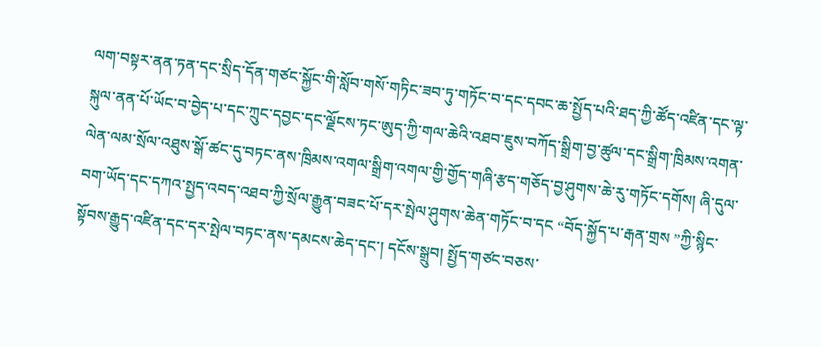ལག་བསྟར་ནན་ཏན་དང་སྲིད་དོན་གཙང་སྐྱོང་གི་སློབ་གསོ་གཏིང་ཟབ་ཏུ་གཏོང་བ་དང་དབང་ཆ་སྤྱོད་པའི་ཐད་ཀྱི་ཚོད་འཛིན་དང་ལྟ་སྐུལ་ནན་པོ་ཡོང་བ་བྱེད་པ་དང་ཀྲུང་དབྱང་དང་ལྗོངས་ཏང་ཨུད་ཀྱི་གལ་ཆེའི་འཐབ་ཇུས་བཀོད་སྒྲིག་བྱ་ཚུལ་དང་སྒྲིག་ཁྲིམས་འགན་ལེན་ལམ་སྲོལ་འཐུས་སྒོ་ཚང་དུ་བཏང་ནས་ཁྲིམས་འགལ་སྒྲིག་འགལ་གྱི་གྱོད་གཞི་རྩད་གཅོད་བྱ་ཤུགས་ཆེ་རུ་གཏོང་དགོས། ཞི་དུལ་བག་ཡོད་དང་དཀའ་སྤྱད་འབད་འཐབ་ཀྱི་སྲོལ་རྒྱུན་བཟང་པོ་དར་སྤེལ་ཤུགས་ཆེན་གཏོང་བ་དང “བོད་སྐྱོད་པ་རྒན་གྲས ”ཀྱི་སྙིང་སྟོབས་རྒྱུད་འཛིན་དང་དར་སྤེལ་བཏང་ནས་དམངས་ཆེད་དང་། དངོས་སྒྲུབ། སྤྱོད་གཙང་བཅས་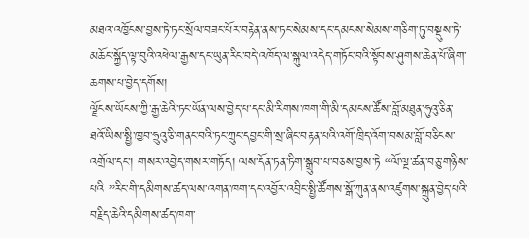མཐའ་འཁྱོངས་བྱས་ཏེ་ཏང་སྲོལ་བཟང་པོར་བརྟེན་ནས་ཏང་སེམས་དང་དམངས་སེམས་གཅིག་ཏུ་བསྡུས་ཏེ་མཆོང་སྐྱོད་ལྟ་བུའི་འཕེལ་རྒྱས་དང་ཡུན་རིང་བདེ་འཁོད་ལ་སྐུལ་འདེད་གཏོང་བའི་སྟོབས་ཤུགས་ཆེན་པོ་ཞིག་ཆགས་པ་བྱེད་དགོས།
ལྗོངས་ཡོངས་ཀྱི་རྒྱ་ཆེའི་ཏང་ཡོན་ལས་བྱེད་པ་དང་མི་རིགས་ཁག་གི་མི་དམངས་ཚོས་བློ་མཐུན་ཧུའུ་ཅིན་ཐའོ་ཡིས་སྤྱི་ཁྱབ་ཧྲུའུ་ཅི་གནང་བའི་ཏང་ཀྲུང་དབྱང་གི་སྲ་ཞིང་བརྟན་པའི་འགོ་ཁྲིད་འོག་བསམ་བློ་བཅིངས་འགྲོལ་དང་། གསར་འབྱེད་གསར་གཏོད། ལས་དོན་ཏན་ཏིག་སྒྲུབ་པ་བཅས་བྱས་ཏེ “ལོ་ལྔ་ཚན་བཅུ་གཉིས་པའི ”རིང་གི་དམིགས་ཚད་ལས་འགན་ཁག་དང་འབྱོར་འབྲིང་སྤྱི་ཚོགས་སྒོ་ཀུན་ནས་འཛུགས་སྐྲུན་བྱེད་པའི་བརྗིད་ཆེའི་དམིགས་ཚད་ཁག་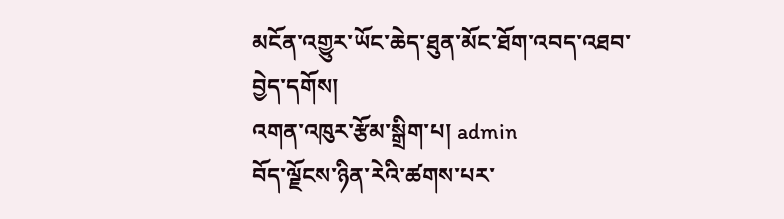མངོན་འགྱུར་ཡོང་ཆེད་ཐུན་མོང་ཐོག་འབད་འཐབ་བྱེད་དགོས།
འགན་འཁུར་རྩོམ་སྒྲིག་པ། admin
བོད་ལྗོངས་ཉིན་རེའི་ཚགས་པར་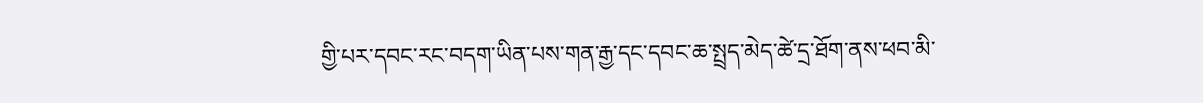གྱི་པར་དབང་རང་བདག་ཡིན་པས་གན་རྒྱ་དང་དབང་ཆ་སྤྲད་མེད་ཚེ་དྲ་ཐོག་ནས་ཕབ་མི་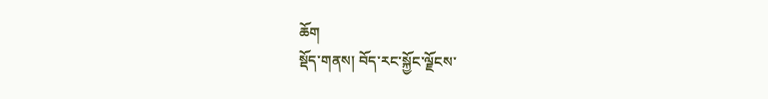ཆོག
སྡོད་གནས། བོད་རང་སྐྱོང་ལྗོངས་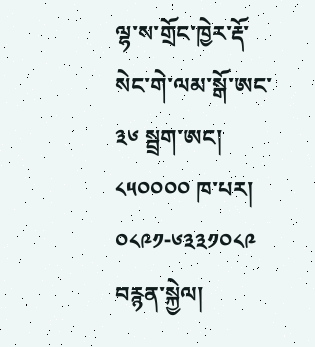ལྷ་ས་གྲོང་ཁྱེར་རྡོ་སེང་གེ་ལམ་སྒོ་ཨང་༣༦ སྦྲག་ཨང། ༨༥༠༠༠༠ ཁ་པར། ༠༨༩༡-༦༣༣༡༠༨༩ བརྙན་སྐྱེལ།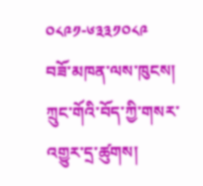༠༨༩༡-༦༣༣༡༠༨༩
བཟོ་མཁན་ལས་ཁུངས། ཀྲུང་གོའི་བོད་ཀྱི་གསར་འགྱུར་དྲ་ཚུགས།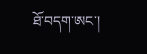ཐོ་བདག་ཨང་།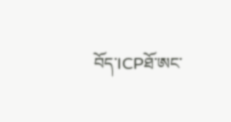བོད་ICPཐོ་ཨང་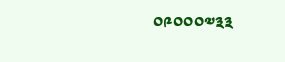༠༩༠༠༠༧༣༣